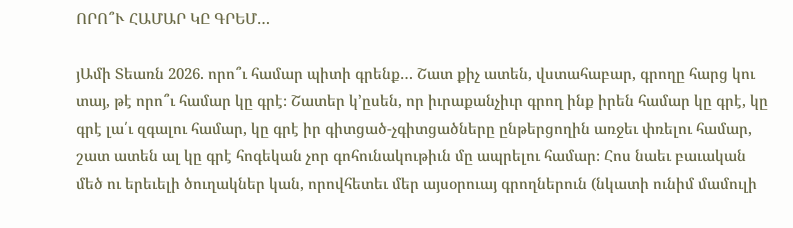ՈՐՈ՞Ւ ՀԱՄԱՐ ԿԸ ԳՐԵՄ…

յԱմի Տեառն 2026. որո՞ւ համար պիտի գրենք… Շատ քիչ ատեն, վստահաբար, գրողը հարց կու տայ, թէ որո՞ւ համար կը գրէ։ Շատեր կ՚ըսեն, որ իւրաքանչիւր գրող ինք իրեն համար կը գրէ, կը գրէ լա՛ւ զգալու համար, կը գրէ իր գիտցած-չգիտցածները ընթերցողին առջեւ փռելու համար, շատ ատեն ալ կը գրէ հոգեկան չոր գոհունակութիւն մը ապրելու համար։ Հոս նաեւ բաւական մեծ ու երեւելի ծուղակներ կան, որովհետեւ մեր այսօրուայ գրողներուն (նկատի ունիմ մամուլի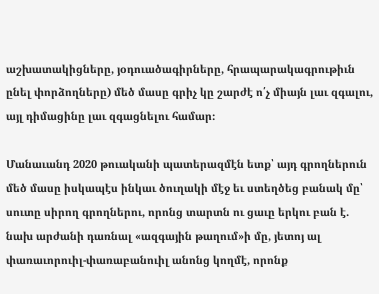աշխատակիցները, յօդուածագիրները, հրապարակագրութիւն ընել փորձողները) մեծ մասը գրիչ կը շարժէ ո՛չ միայն լաւ զգալու, այլ դիմացինը լաւ զգացնելու համար։

Մանաւանդ 2020 թուականի պատերազմէն ետք՝ այդ գրողներուն մեծ մասը իսկապէս ինկաւ ծուղակի մէջ եւ ստեղծեց բանակ մը՝ սուտը սիրող գրողներու, որոնց տարտն ու ցաւը երկու բան է. նախ արժանի դառնալ «ազգային թաղում»ի մը, յետոյ ալ փառաւորուիլ-փառաբանուիլ անոնց կողմէ, որոնք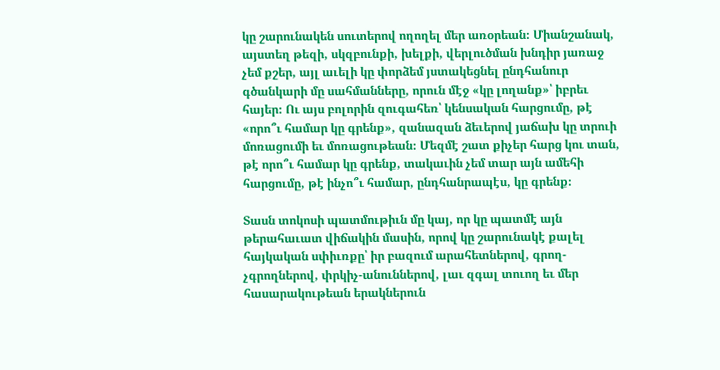կը շարունակեն սուտերով ողողել մեր առօրեան։ Միանշանակ, այստեղ թեզի, սկզբունքի, խելքի, վերլուծման խնդիր յառաջ չեմ քշեր, այլ աւելի կը փորձեմ յստակեցնել ընդհանուր գծանկարի մը սահմանները, որուն մէջ «կը լողանք»՝ իբրեւ հայեր։ Ու այս բոլորին զուգահեռ՝ կենսական հարցումը, թէ «որո՞ւ համար կը գրենք», զանազան ձեւերով յաճախ կը տրուի մոռացումի եւ մոռացութեան։ Մեզմէ շատ քիչեր հարց կու տան, թէ որո՞ւ համար կը գրենք, տակաւին չեմ տար այն ամեհի հարցումը, թէ ինչո՞ւ համար, ընդհանրապէս, կը գրենք։

Տասն տոկոսի պատմութիւն մը կայ, որ կը պատմէ այն թերահաւատ վիճակին մասին, որով կը շարունակէ քալել հայկական սփիւռքը՝ իր բազում արահետներով, գրող-չգրողներով, փրկիչ-անուններով, լաւ զգալ տուող եւ մեր հասարակութեան երակներուն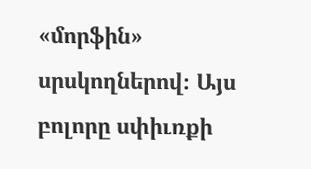«մորֆին» սրսկողներով։ Այս բոլորը սփիւռքի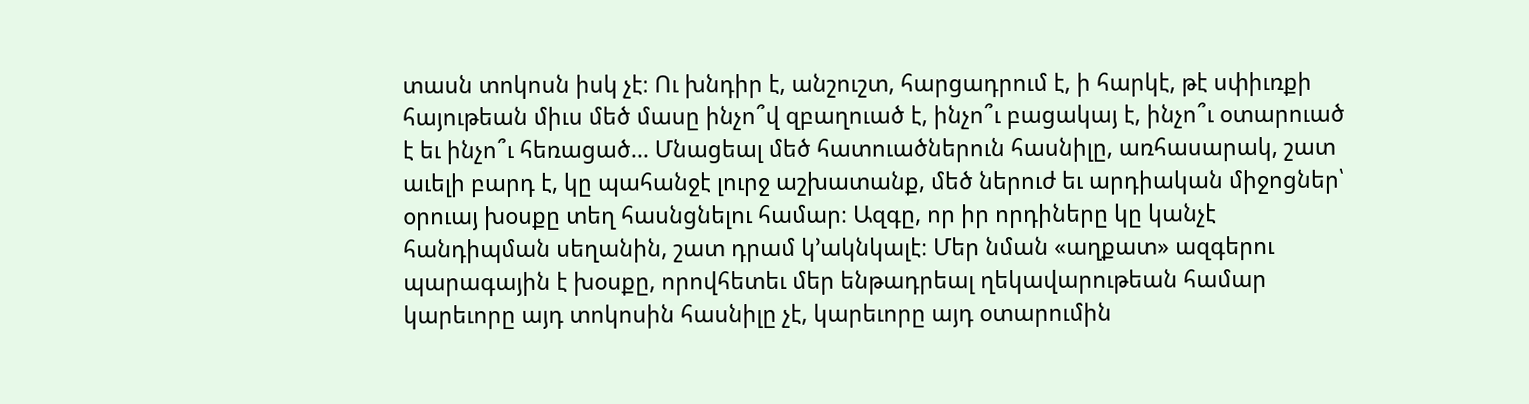տասն տոկոսն իսկ չէ։ Ու խնդիր է, անշուշտ, հարցադրում է, ի հարկէ, թէ սփիւռքի հայութեան միւս մեծ մասը ինչո՞վ զբաղուած է, ինչո՞ւ բացակայ է, ինչո՞ւ օտարուած է եւ ինչո՞ւ հեռացած… Մնացեալ մեծ հատուածներուն հասնիլը, առհասարակ, շատ աւելի բարդ է, կը պահանջէ լուրջ աշխատանք, մեծ ներուժ եւ արդիական միջոցներ՝ օրուայ խօսքը տեղ հասնցնելու համար։ Ազգը, որ իր որդիները կը կանչէ հանդիպման սեղանին, շատ դրամ կ՚ակնկալէ։ Մեր նման «աղքատ» ազգերու պարագային է խօսքը, որովհետեւ մեր ենթադրեալ ղեկավարութեան համար կարեւորը այդ տոկոսին հասնիլը չէ, կարեւորը այդ օտարումին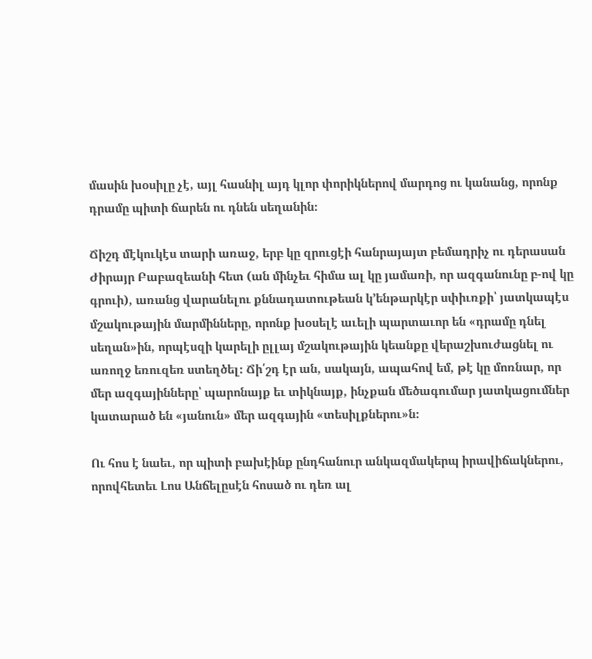մասին խօսիլը չէ, այլ հասնիլ այդ կլոր փորիկներով մարդոց ու կանանց, որոնք դրամը պիտի ճարեն ու դնեն սեղանին։

Ճիշդ մէկուկէս տարի առաջ, երբ կը զրուցէի հանրայայտ բեմադրիչ ու դերասան Ժիրայր Բաբազեանի հետ (ան մինչեւ հիմա ալ կը յամառի, որ ազգանունը բ-ով կը գրուի), առանց վարանելու քննադատութեան կ՚ենթարկէր սփիւռքի՝ յատկապէս մշակութային մարմինները, որոնք խօսելէ աւելի պարտաւոր են «դրամը դնել սեղան»ին, որպէսզի կարելի ըլլայ մշակութային կեանքը վերաշխուժացնել ու առողջ եռուզեռ ստեղծել։ Ճի՛շդ էր ան, սակայն, ապահով եմ, թէ կը մոռնար, որ մեր ազգայինները՝ պարոնայք եւ տիկնայք, ինչքան մեծագումար յատկացումներ կատարած են «յանուն» մեր ազգային «տեսիլքներու»ն։

Ու հոս է նաեւ, որ պիտի բախէինք ընդհանուր անկազմակերպ իրավիճակներու, որովհետեւ Լոս Անճելըսէն հոսած ու դեռ ալ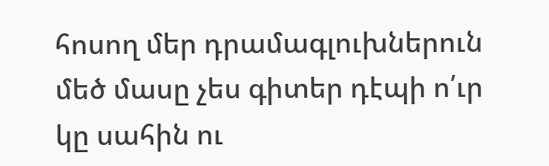հոսող մեր դրամագլուխներուն մեծ մասը չես գիտեր դէպի ո՛ւր կը սահին ու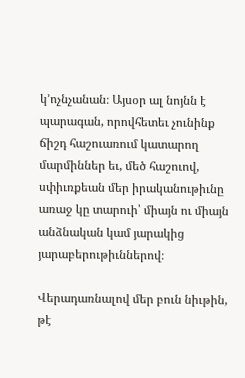կ՚ոչնչանան։ Այսօր ալ նոյնն է պարագան, որովհետեւ չունինք ճիշդ հաշուառում կատարող մարմիններ եւ, մեծ հաշուով, սփիւռքեան մեր իրականութիւնը առաջ կը տարուի՝ միայն ու միայն անձնական կամ յարակից յարաբերութիւններով։

Վերադառնալով մեր բուն նիւթին, թէ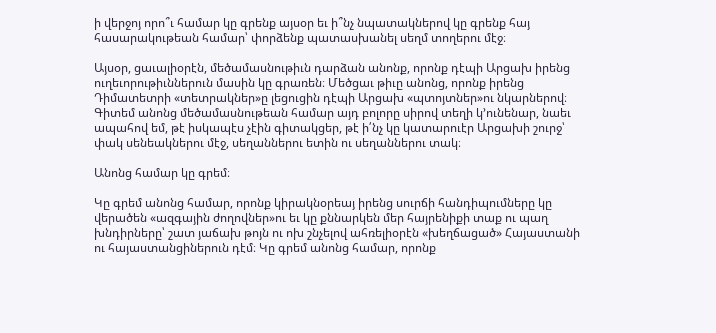ի վերջոյ որո՞ւ համար կը գրենք այսօր եւ ի՞նչ նպատակներով կը գրենք հայ հասարակութեան համար՝ փորձենք պատասխանել սեղմ տողերու մէջ։

Այսօր, ցաւալիօրէն, մեծամասնութիւն դարձան անոնք, որոնք դէպի Արցախ իրենց ուղեւորութիւններուն մասին կը գրառեն։ Մեծցաւ թիւը անոնց, որոնք իրենց Դիմատետրի «տետրակներ»ը լեցուցին դէպի Արցախ «պտոյտներ»ու նկարներով։ Գիտեմ անոնց մեծամասնութեան համար այդ բոլորը սիրով տեղի կ՚ունենար, նաեւ ապահով եմ, թէ իսկապէս չէին գիտակցեր, թէ ի՛նչ կը կատարուէր Արցախի շուրջ՝ փակ սենեակներու մէջ, սեղաններու ետին ու սեղաններու տակ։

Անոնց համար կը գրեմ։

Կը գրեմ անոնց համար, որոնք կիրակնօրեայ իրենց սուրճի հանդիպումները կը վերածեն «ազգային ժողովներ»ու եւ կը քննարկեն մեր հայրենիքի տաք ու պաղ խնդիրները՝ շատ յաճախ թոյն ու ոխ շնչելով ահռելիօրէն «խեղճացած» Հայաստանի ու հայաստանցիներուն դէմ։ Կը գրեմ անոնց համար, որոնք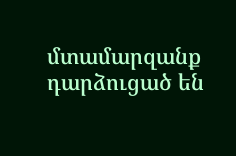մտամարզանք դարձուցած են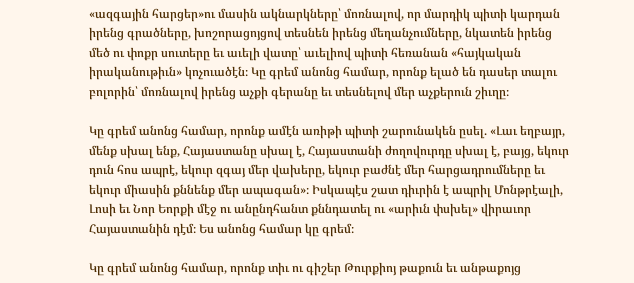«ազգային հարցեր»ու մասին ակնարկները՝ մոռնալով, որ մարդիկ պիտի կարդան իրենց գրածները, խոշորացոյցով տեսնեն իրենց մեղանչումները, նկատեն իրենց մեծ ու փոքր սուտերը եւ աւելի վատը՝ աւելիով պիտի հեռանան «հայկական իրականութիւն» կոչուածէն։ Կը գրեմ անոնց համար, որոնք ելած են դասեր տալու բոլորին՝ մոռնալով իրենց աչքի գերանը եւ տեսնելով մեր աչքերուն շիւղը։

Կը գրեմ անոնց համար, որոնք ամէն առիթի պիտի շարունակեն ըսել. «Լաւ եղբայր, մենք սխալ ենք, Հայաստանը սխալ է, Հայաստանի ժողովուրդը սխալ է, բայց, եկուր դուն հոս ապրէ, եկուր զգայ մեր վախերը, եկուր բաժնէ մեր հարցադրումները եւ եկուր միասին քննենք մեր ապագան»։ Իսկապէս շատ դիւրին է ապրիլ Մոնթրէալի, Լոսի եւ Նոր Եորքի մէջ ու անընդհանտ քննդատել ու «արիւն փսխել» վիրաւոր Հայաստանին դէմ։ Ես անոնց համար կը գրեմ։

Կը գրեմ անոնց համար, որոնք տիւ ու գիշեր Թուրքիոյ թաքուն եւ անթաքոյց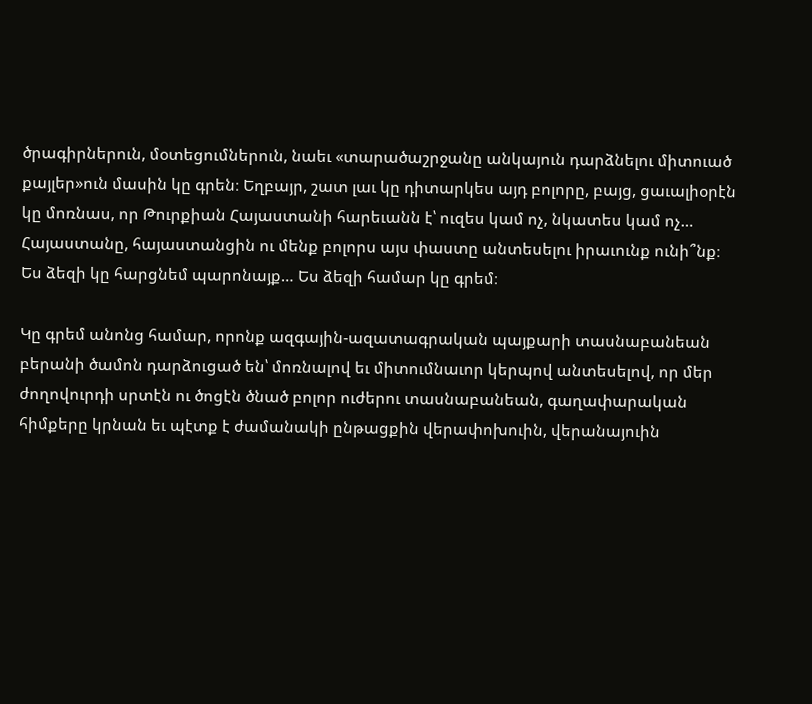ծրագիրներուն, մօտեցումներուն, նաեւ «տարածաշրջանը անկայուն դարձնելու միտուած քայլեր»ուն մասին կը գրեն։ Եղբայր, շատ լաւ կը դիտարկես այդ բոլորը, բայց, ցաւալիօրէն կը մոռնաս, որ Թուրքիան Հայաստանի հարեւանն է՝ ուզես կամ ոչ, նկատես կամ ոչ… Հայաստանը, հայաստանցին ու մենք բոլորս այս փաստը անտեսելու իրաւունք ունի՞նք։ Ես ձեզի կը հարցնեմ պարոնայք… Ես ձեզի համար կը գրեմ։

Կը գրեմ անոնց համար, որոնք ազգային-ազատագրական պայքարի տասնաբանեան բերանի ծամոն դարձուցած են՝ մոռնալով եւ միտումնաւոր կերպով անտեսելով, որ մեր ժողովուրդի սրտէն ու ծոցէն ծնած բոլոր ուժերու տասնաբանեան, գաղափարական հիմքերը կրնան եւ պէտք է ժամանակի ընթացքին վերափոխուին, վերանայուին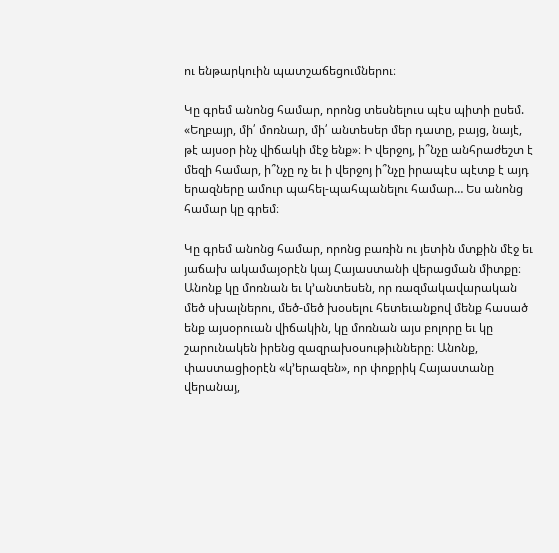ու ենթարկուին պատշաճեցումներու։

Կը գրեմ անոնց համար, որոնց տեսնելուս պէս պիտի ըսեմ. «Եղբայր, մի՛ մոռնար, մի՛ անտեսեր մեր դատը, բայց, նայէ, թէ այսօր ինչ վիճակի մէջ ենք»։ Ի վերջոյ, ի՞նչը անհրաժեշտ է մեզի համար, ի՞նչը ոչ եւ ի վերջոյ ի՞նչը իրապէս պէտք է այդ երազները ամուր պահել-պահպանելու համար… Ես անոնց համար կը գրեմ։

Կը գրեմ անոնց համար, որոնց բառին ու յետին մտքին մէջ եւ յաճախ ակամայօրէն կայ Հայաստանի վերացման միտքը։ Անոնք կը մոռնան եւ կ՚անտեսեն, որ ռազմակավարական մեծ սխալներու, մեծ-մեծ խօսելու հետեւանքով մենք հասած ենք այսօրուան վիճակին, կը մոռնան այս բոլորը եւ կը շարունակեն իրենց զազրախօսութիւնները։ Անոնք, փաստացիօրէն «կ՚երազեն», որ փոքրիկ Հայաստանը վերանայ,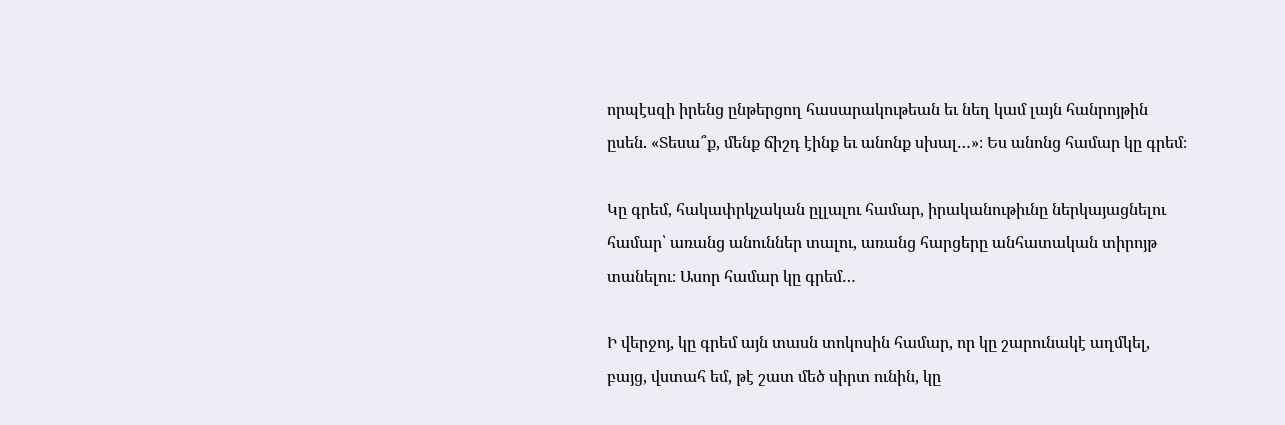որպէսզի իրենց ընթերցող հասարակութեան եւ նեղ կամ լայն հանրոյթին ըսեն. «Տեսա՞ք, մենք ճիշդ էինք եւ անոնք սխալ…»։ Ես անոնց համար կը գրեմ։

Կը գրեմ, հակափրկչական ըլլալու համար, իրականութիւնը ներկայացնելու համար՝ առանց անուններ տալու, առանց հարցերը անհատական տիրոյթ տանելու։ Ասոր համար կը գրեմ…

Ի վերջոյ, կը գրեմ այն տասն տոկոսին համար, որ կը շարունակէ աղմկել, բայց, վստահ եմ, թէ շատ մեծ սիրտ ունին, կը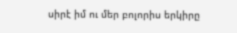սիրէ իմ ու մեր բոլորիս երկիրը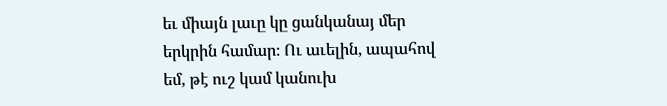եւ միայն լաւը կը ցանկանայ մեր երկրին համար։ Ու աւելին, ապահով եմ, թէ ուշ կամ կանուխ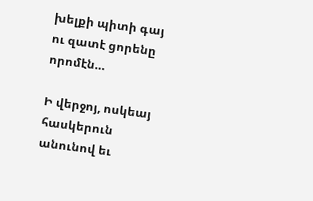խելքի պիտի գայ ու զատէ ցորենը որոմէն…

Ի վերջոյ, ոսկեայ հասկերուն անունով եւ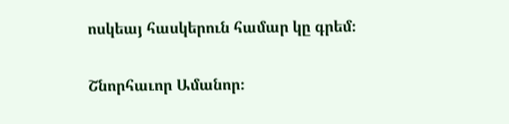ոսկեայ հասկերուն համար կը գրեմ։

Շնորհաւոր Ամանոր։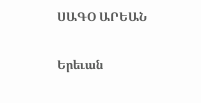ՍԱԳՕ ԱՐԵԱՆ

Երեւան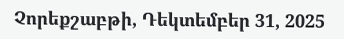Չորեքշաբթի, Դեկտեմբեր 31, 2025